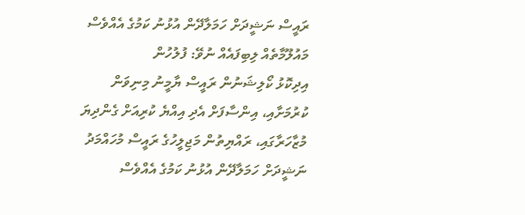ރައީސް ނަޝީދަށް ހަމަލާދޭން އުޅުނު ކަމުގެ އެއްވެސް މައުލޫމާތެއް ލިބިފައެއް ނުވޭ: ފުލުހުން
އިދިކޮޅު ކޯލިޝަނުން ރައީސް ޔާމީނު މިނިވަން ކުރުމަށާއި، އިންސާފަށް އެދި އިއްޔެ ކުރިއަށް ގެންދިޔަ މުޒާހަރާގައި، ރައްޔިތުން މަޖިލީހުގެ ރައީސް މުހައްމަދު ނަޝީދަށް ހަމަލާދޭން އުޅުނު ކަމުގެ އެއްވެސް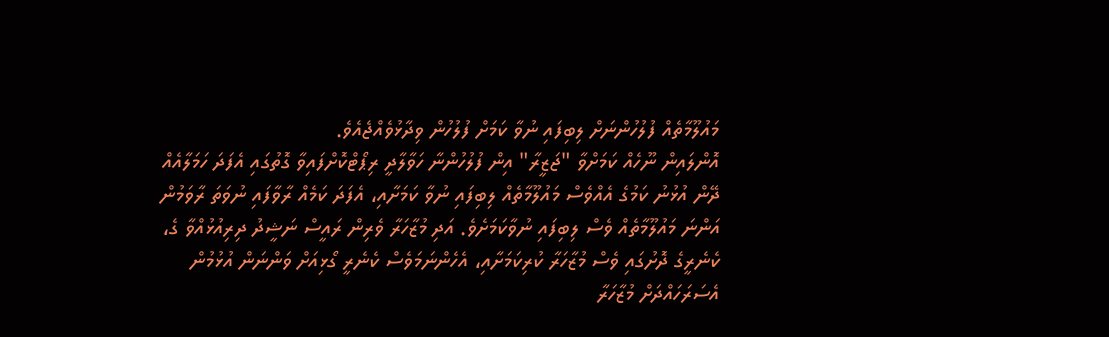މައުލޫމާތެއް ފުލުހުންނަށް ލިބިފައި ނުވާ ކަމަށް ފުލުހުން ވިދާޅުވެއްޖެއެވެ.
އޮންލައިން ނޫހެއް ކަމަށްވާ "ޖަޒީރާ" އިން ފުލުހުންނާ ހަވާލާދީ ރިޕޯޓްކޮށްފައިވާ ގޮތުގައި އެފަދަ ހަމަލާއެއް ދޭން އުޅުނު ކަމުގެ އެއްވެސް މައުލޫމާތެއް ލިބިފައި ނުވާ ކަމަށާއި، އެފަދަ ކަމެއް ރާވާފައި ނުވަތަ ރާވަމުން އަންނަ މައުލޫމާތެއް ވެސް ލިބިފައި ނުވާކަމަށެވެ. އަދި މުޒާހަރާ ވެރިން ރައީސް ނަޝީދު ދިރިއުޅުއްވާ ގެ، ކެނެރީގެ ދޮށުގައި ވެސް މުޒާހަރާ ކުރިކަމަށާއި، އެހެންނަމަވެސް ކެނެރީ ގޯޅިއަށް ވަންނަން އުޅުމުން އެސަރަހައްދަށް މުޒާހަރާ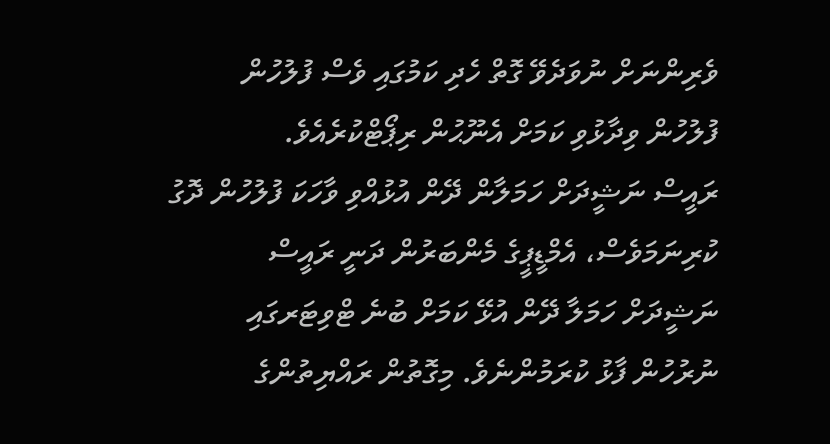ވެރިންނަށް ނުވަދެވޭ ގޮތް ހެދި ކަމުގައި ވެސް ފުލުހުން ފުލުހުން ވިދާޅުވި ކަމަށް އެނޫޙުން ރިޕޯޓްކުރެއެވެ.
ރައީސް ނަޝީދަށް ހަމަލާން ދޭން އުޅުއްވި ވާހަކަ ފުލުހުން ދޮގު ކުރިނަމަވެސް، އެމްޑީޕީގެ މެންބަރުން ދަނީ ރައީސް ނަޝީދަށް ހަމަލާ ދޭން އުޅޭ ކަމަށް ބުނެ ޓްވިޓަރގައި ނުރުހުން ފާޅު ކުރަމުންނެވެ. މިގޮތުން ރައްޔިތުންގެ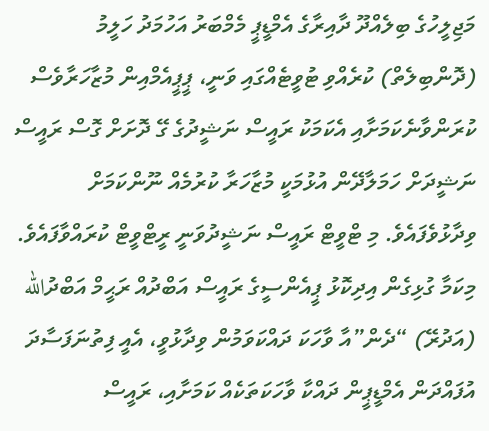މަޖިލީހުގެ ބިލެއްދޫ ދާއިރާގެ އެމްޑީޕީ މެމްބަރު އަހުމަދު ހަލީމު (ދޮންބިލެތް) ކުރެއްވި ޓުވީޓެއްގައި ވަނީ، ޕީޕީއެމްއިން މުޒާހަރާވެސް ކުރަންވާނެކަމަށާއި އެކަމަކު ރައީސް ނަޝީދުގެ ގޭ ދޮށަށް ގޮސް ރައީސް ނަޝީދަށް ހަމަލާދޭން އުޅުމަކީ މުޒާހަރާ ކުރުމެއް ނޫންކަމަށް ވިދާޅުވެފައެވެ. މި ޓްވީޓް ރައީސް ނަޝީދުވަނީ ރީޓްވީޓް ކުރައްވާފައެވެ.
މިކަމާ ގުޅިގެން އިދިކޮޅު ޕީއެންސީގެ ރައީސް އަބްދުއް ރަޙީމް އަބްދުالله (އަދުރޭ) “ދެން”އާ ވާހަކަ ދައްކަވަމުން ވިދާޅުވީ، އެއީ ފިތުނަފަސާދަ އުފައްދަން އެމްޑީޕީން ދައްކާ ވާހަކަތަކެއް ކަމަށާއި، ރައީސް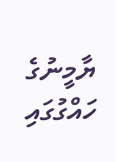ޔާމީނުގެ ހައްގުގައި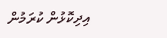އިދިކޮޅުން ކުރަމުން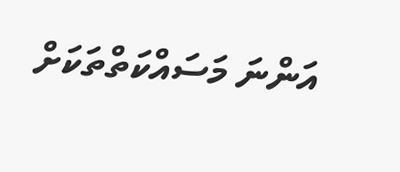އަންނަ މަސައްކަތްތަކަށް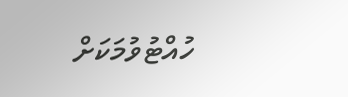ހުއްޓުވުމަކަށް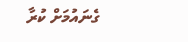ގެނައުމަށް ކުރާ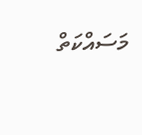މަސައްކަތް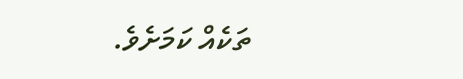ތަކެއް ކަމަށެވެ.